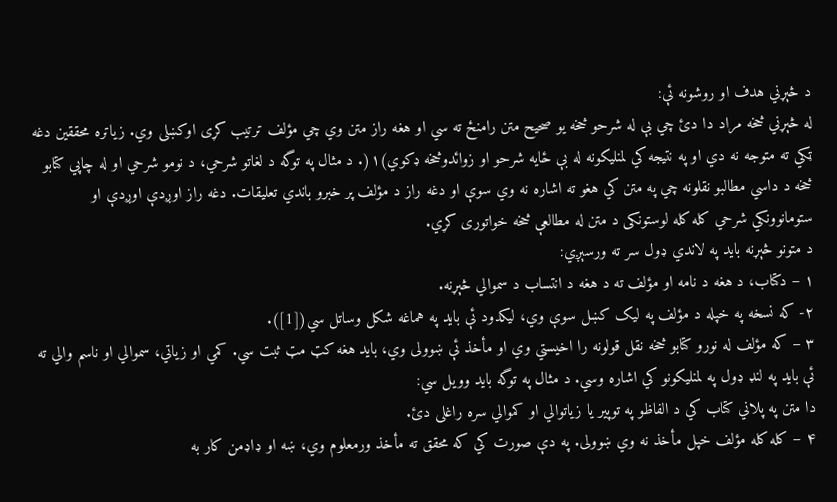د څېړني هدف او روشونه ئې:
له څېړني څخه مراد دا دئ چي بې له شرحو څخه یو صحیح متن رامنځ ته سي او هغه راز متن وي چي مؤلف ترتیب کړی اوکښلی وي. زیاتره محققین دغه ټکي ته متوجه نه دي او په نتیجه کي لمنلیکونه له بې ځایه شرحو او زوائدوڅخه ډکوي)١(. د مثال په توگه د لغاتو شرحي، د نومو شرحي او له چاپي کتابو څخه د داسي مطالبو نقلونه چي په متن کي هغو ته اشاره نه وي سوې او دغه راز د مؤلف پر خبرو باندي تعلیقات. دغه راز اوږدې اوږدې او ستومانوونکي شرحي کله کله لوستونکی د متن له مطالعې څخه خواتوری کړي.
د متونو څېړنه باید په لاندي ډول سر ته ورسېږي:
۱ – دکتاب، د هغه د نامه او مؤلف ته د هغه د انتساب د سموالي څېړنه.
۲- که نسخه په خپله د مؤلف په لیک کښل سوې وي، لیکدود ئې باید په هماغه شکل وساتل سي([1]).
۳ – که مؤلف له نورو کتابو څخه نقل قولونه را اخیستي وي او مأخذ ئې ښوولی وي، باید هغه کټ مټ ثبت سي. کمي او زیاتي، سموالي او ناسم والي ته ئې باید په لنډ ډول په لمنلیکونو کي اشاره وسي. د مثال په توگه باید وویل سي:
دا متن په پلاني کتاب کي د الفاظو په توپیر یا زیاتوالي او کموالي سره راغلی دئ.
۴ – کله کله مؤلف خپل مأخذ نه وي ښوولی. په دې صورت کي که محقق ته مأخذ ورمعلوم وي، ښه او ډاډمن کار به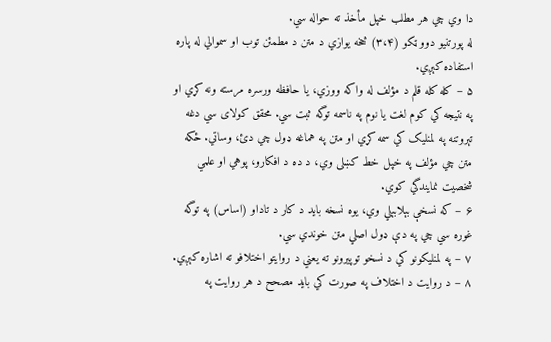دا وي چي هر مطلب خپل مأخذ ته حواله سي.
له پورتنیو دوو ټکو (۳،۴) څخه یوازي د متن د مطمئن توب او سموالي له پاره استفاده کېږي.
۵ – کله کله قلم د مؤلف له واکه ووزي، یا حافظه ورسره مرسته ونه کړي او په نتیجه کي کوم لغت یا نوم په ناسمه توگه ثبت سي. محقق کولای سي دغه تېروتنه په لمنلیک کي سمه کړي او متن په هماغه ډول چي دئ، وساتي. ځکه متن چي مؤلف په خپل خط کښلی وي، د ده د افکارو، پوهي او علمي شخصیت نمایندگي کوي.
۶ – که نسخې بېلابېلي وي، یوه نسخه باید د کار د تاداو (اساس) په توگه غوره سي چي په دې ډول اصلي متن خوندي سي.
۷ – په لمنلیکونو کي د نسخو توپیرونو ته یعني د روایتو اختلافو ته اشاره کېږي.
۸ – د روایت د اختلاف په صورت کي باید مصحح د هر روایت په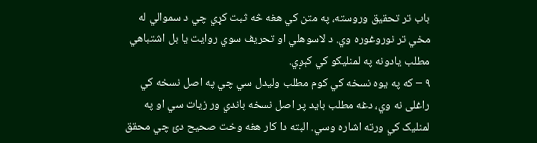باب تر تحقیق وروسته، په متن کي هغه څه ثبت کړي چي د سموالي له مخي تر نوروغوره وي. د لاسوهلي او تحریف سوي روایت یا بل اشتباهي مطلب یادونه په لمنلیکو کي کېږي.
۹ – که په یوه نسخه کي کوم مطلب ولیدل سي چي په اصل نسخه کي راغلی نه وي، دغه مطلب باید پر اصل نسخه باندي ور زیات سي او په لمنلیک کي ورته اشاره وسي. البته دا کار هغه وخت صحیح دئ چي محقق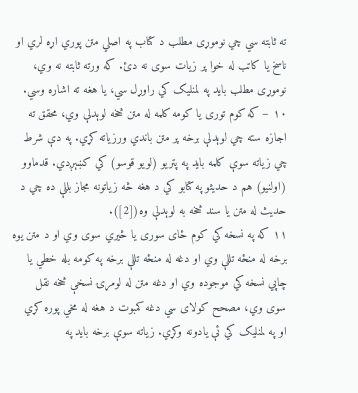ته ثابته سي چي نوموړی مطلب د کتاب په اصلي متن پوري اړه لري او ناسخ یا کاتب له خوا پر زیات سوی نه دئ. که ورته ثابته نه وي، نوموړی مطلب باید په لمنلیک کي راوړل سي، یا هغه ته اشاره وسي.
۱۰ – که کوم توری یا کومه کلمه له متن څخه لوېدلې وي، محقق ته اجازه سته چي لوېدلې برخه پر متن باندي ورزیاته کړي. په دې شرط چي زیاته سوې کلمه باید په پتریو (لویو قوسو) کي کښېږدي. قدماوو (اولنیو) هم د حدیثو په کتابو کي د هغه څه زیاتونه مجاز بللې ده چي د حدیث له متن یا سند څخه به لوېدلې وه([2]).
۱۱ که په نسخه کي کوم ځای سوری یا څیري سوی وي او د متن یوه برخه له منځه تللې وي او دغه له منځه تللې برخه په کومه بله خطي یا چاپي نسخه کي موجوده وي او دغه متن له لومړۍ نسخې څخه نقل سوی وي، مصحح کولای سي دغه کمبوت د هغه له مخي پوره کړي او په لمنلیک کي ئې یادونه وکړي. زیاته سوې برخه باید په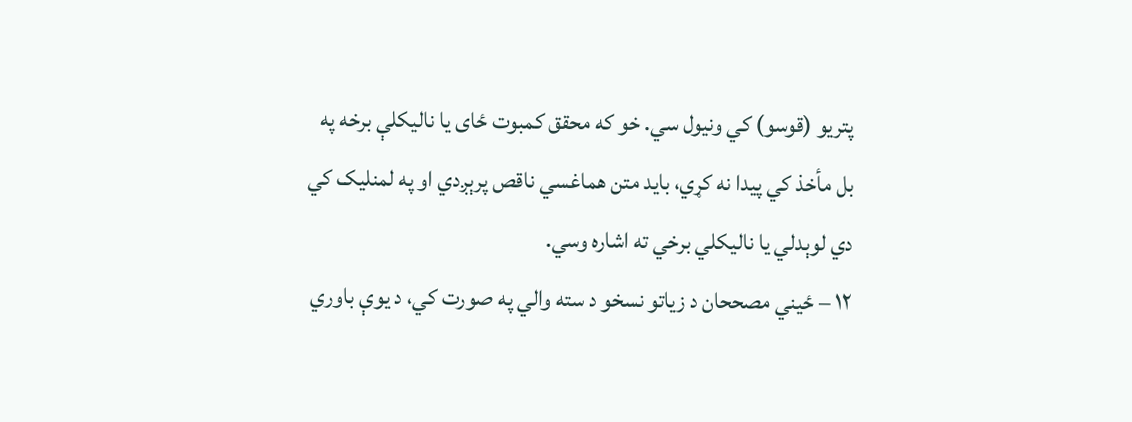پتریو (قوسو) کي ونیول سي. خو که محقق کمبوت ځای یا نالیکلې برخه په بل مأخذ کي پیدا نه کړي، باید متن هماغسي ناقص پرېږدي او په لمنلیک کي دي لوېدلي یا نالیکلي برخي ته اشاره وسي.
۱۲ – ځیني مصححان د زیاتو نسخو د سته والي په صورت کي، د یوې باوري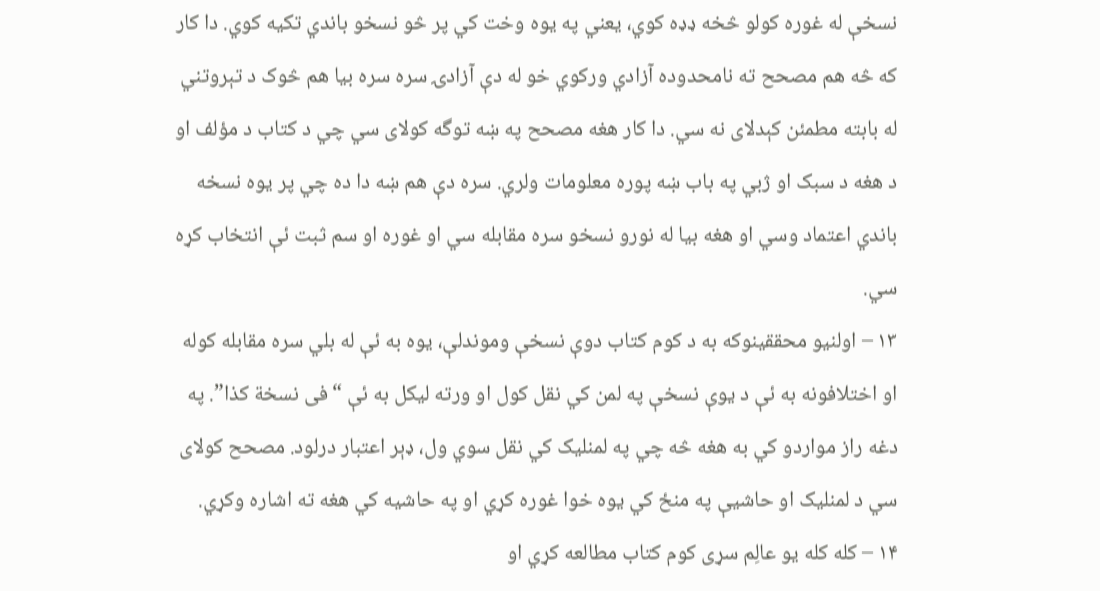نسخې له غوره کولو څخه ډډه کوي، یعني په یوه وخت کي پر څو نسخو باندي تکیه کوي. دا کار که څه هم مصحح ته نامحدوده آزادي ورکوي خو له دې آزادۍ سره سره بیا هم څوک د تېروتني له بابته مطمئن کېدلای نه سي. دا کار هغه مصحح په ښه توگه کولای سي چي د کتاب د مؤلف او د هغه د سبک او ژبي په باب ښه پوره معلومات ولري. سره دې هم ښه دا ده چي پر یوه نسخه باندي اعتماد وسي او هغه بیا له نورو نسخو سره مقابله سي او غوره او سم ثبت ئې انتخاب کړه سي.
۱۳ – اولنیو محققینوکه به د کوم کتاب دوې نسخې وموندلې، یوه به ئې له بلي سره مقابله کوله او اختلافونه به ئې د یوې نسخې په لمن کي نقل کول او ورته لیکل به ئې “فی نسخة کذا”. په دغه راز مواردو کي به هغه څه چي په لمنلیک کي نقل سوي ول، ډېر اعتبار درلود. مصحح کولای سي د لمنلیک او حاشيې په منځ کي یوه خوا غوره کړي او په حاشیه کي هغه ته اشاره وکړي.
۱۴ – کله کله یو عالِم سړی کوم کتاب مطالعه کړي او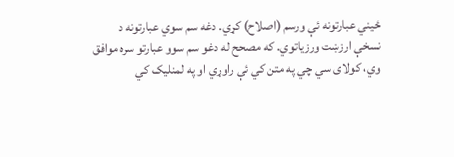ځیني عبارتونه ئې ورسم (اصلاح) کړي. دغه سم سوي عبارتونه د نسخې ارزښت ورزیاتوي. که مصحح له دغو سم سوو عبارتو سره موافق وي، کولای سي چي په متن کي ئې راوړي او په لمنلیک کي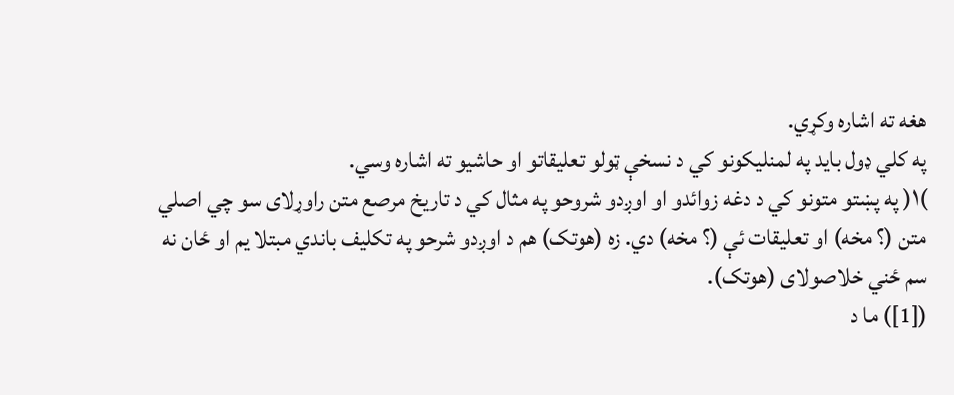هغه ته اشاره وکړي.
په کلي ډول باید په لمنلیکونو کي د نسخې ټولو تعلیقاتو او حاشیو ته اشاره وسي.
)١( په پښتو متونو کي د دغه زوائدو او اوږدو شروحو په مثال کي د تاریخ مرصع متن راوړلای سو چي اصلي متن (؟ مخه) او تعلیقات ئې (؟ مخه) دي. زه (هوتک) هم د اوږدو شرحو په تکلیف باندي مبتلا یم او ځان نه سم ځني خلاصولای (هوتک).
([1]) ما د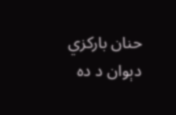حنان بارکزي دېوان د ده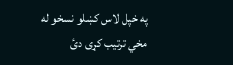په خپل لاس کښلو نسخو له مخي ترتیب کړی دئ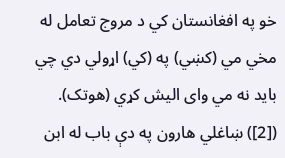خو په افغانستان کي د مروج تعامل له مخي مي (کښي) په (کي) اړولي دي چي باید نه مي وای الیش کړي (هوتک).
([2]) ښاغلي هارون په دې باب له ابن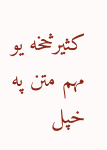کثیرڅخه یو مهم متن په خپل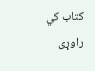کتاب کي راوړی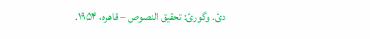دئ. وگورئ: تحقیق النصوص – قاهره، ۱۹۵۴.